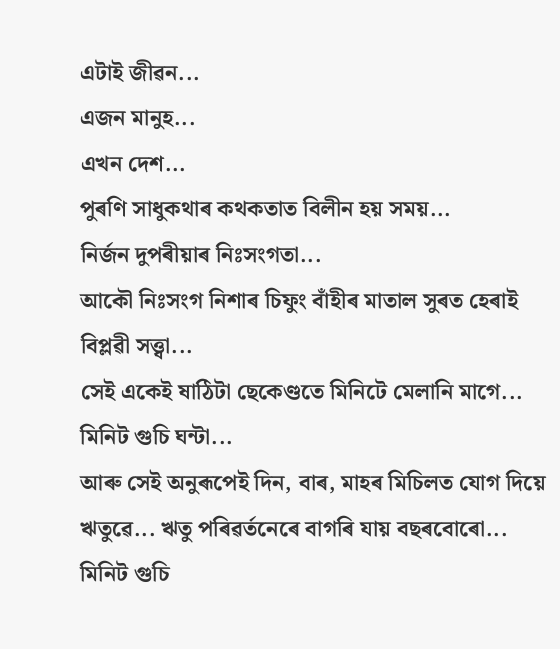এটাই জীৱন...
এজন মানুহ...
এখন দেশ...
পুৰণি সাধুকথাৰ কথকতাত বিলীন হয় সময়...
নিৰ্জন দুপৰীয়াৰ নিঃসংগতা...
আকৌ নিঃসংগ নিশাৰ চিফুং বাঁহীৰ মাতাল সুৰত হেৰাই বিপ্লৱী সত্ত্বা...
সেই একেই ষাঠিটা ছেকেণ্ডতে মিনিটে মেলানি মাগে...
মিনিট গুচি ঘন্টা...
আৰু সেই অনুৰূপেই দিন, বাৰ, মাহৰ মিচিলত যোগ দিয়ে ঋতুৱে... ঋতু পৰিৱৰ্তনেৰে বাগৰি যায় বছৰবোৰো...
মিনিট গুচি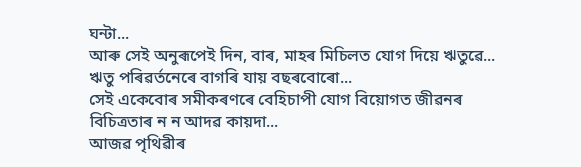ঘন্টা...
আৰু সেই অনুৰূপেই দিন, বাৰ, মাহৰ মিচিলত যোগ দিয়ে ঋতুৱে... ঋতু পৰিৱৰ্তনেৰে বাগৰি যায় বছৰবোৰো...
সেই একেবোৰ সমীকৰণৰে বেহিচাপী যোগ বিয়োগত জীৱনৰ বিচিত্ৰতাৰ ন ন আদৱ কায়দা...
আজৱ পৃথিৱীৰ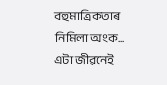বহুমাত্ৰিকতাৰ নিমিলা অংক...
এটা জীৱনেই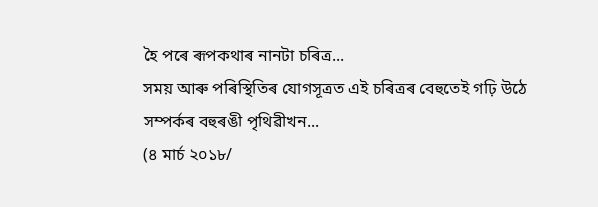হৈ পৰে ৰূপকথাৰ নানটা চৰিত্ৰ...
সময় আৰু পৰিস্থিতিৰ যোগসূত্ৰত এই চৰিত্ৰৰ বেহুতেই গঢ়ি উঠে সম্পৰ্কৰ বহুৰঙী পৃথিৱীখন...
(৪ মাৰ্চ ২০১৮/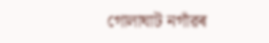গোলাঘাট নগাঁৱৰ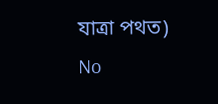যাত্ৰা পথত)
No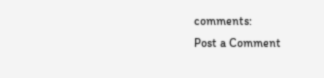comments:
Post a Comment